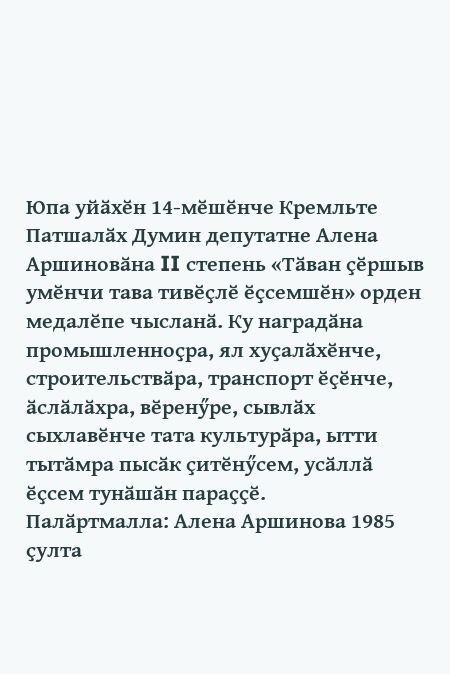Юпа уйӑхӗн 14-мӗшӗнче Кремльте Патшалӑх Думин депутатне Алена Аршиновӑна II степень «Тӑван ҫӗршыв умӗнчи тава тивӗҫлӗ ӗҫсемшӗн» орден медалӗпе чысланӑ. Ку наградӑна промышленноҫра, ял хуҫалӑхӗнче, строительствӑра, транспорт ӗҫӗнче, ӑслӑлӑхра, вӗренӳре, сывлӑх сыхлавӗнче тата культурӑра, ытти тытӑмра пысӑк ҫитӗнӳсем, усӑллӑ ӗҫсем тунӑшӑн параҫҫӗ.
Палӑртмалла: Алена Аршинова 1985 ҫулта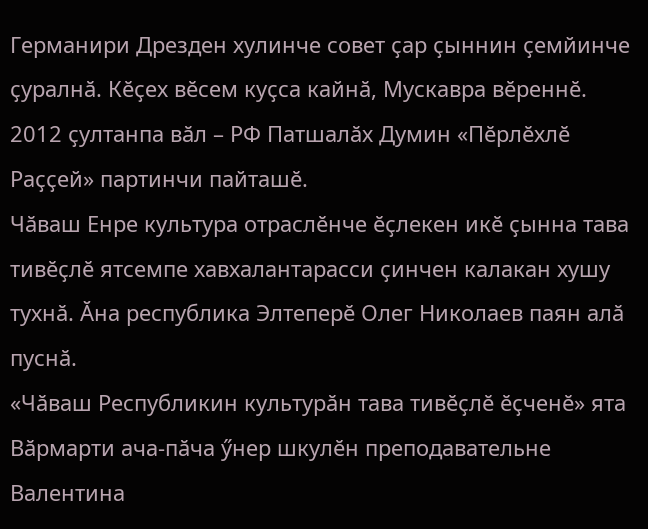Германири Дрезден хулинче совет ҫар ҫыннин ҫемйинче ҫуралнӑ. Кӗҫех вӗсем куҫса кайнӑ, Мускавра вӗреннӗ. 2012 ҫултанпа вӑл – РФ Патшалӑх Думин «Пӗрлӗхлӗ Раҫҫей» партинчи пайташӗ.
Чӑваш Енре культура отраслӗнче ӗҫлекен икӗ ҫынна тава тивӗҫлӗ ятсемпе хавхалантарасси ҫинчен калакан хушу тухнӑ. Ӑна республика Элтеперӗ Олег Николаев паян алӑ пуснӑ.
«Чӑваш Республикин культурӑн тава тивӗҫлӗ ӗҫченӗ» ята Вӑрмарти ача-пӑча ӳнер шкулӗн преподавательне Валентина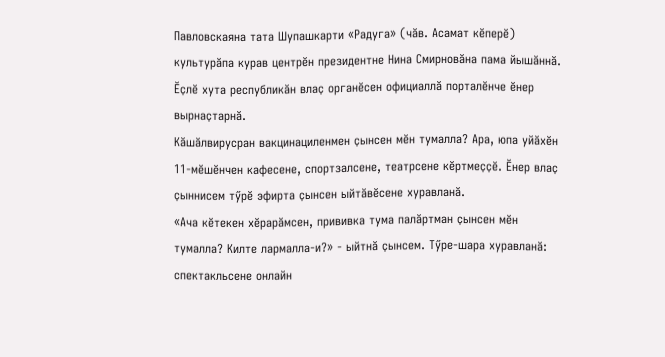Павловскаяна тата Шупашкарти «Радуга» (чӑв. Асамат кӗперӗ) культурӑпа курав центрӗн президентне Нина Смирновӑна пама йышӑннӑ.
Ӗҫлӗ хута республикӑн влаҫ органӗсен официаллӑ порталӗнче ӗнер вырнаҫтарнӑ.
Кӑшӑлвирусран вакцинациленмен ҫынсен мӗн тумалла? Ара, юпа уйӑхӗн 11-мӗшӗнчен кафесене, спортзалсене, театрсене кӗртмеҫҫӗ. Ӗнер влаҫ ҫыннисем тӳрӗ эфирта ҫынсен ыйтӑвӗсене хуравланӑ.
«Ача кӗтекен хӗрарӑмсен, прививка тума палӑртман ҫынсен мӗн тумалла? Килте лармалла-и?» - ыйтнӑ ҫынсем. Тӳре-шара хуравланӑ: спектакльсене онлайн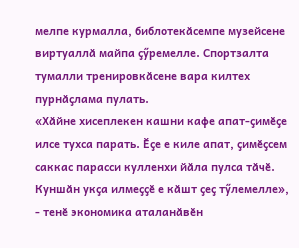мелпе курмалла, библотекӑсемпе музейсене виртуаллӑ майпа ҫӳремелле. Спортзалта тумалли тренировкӑсене вара килтех пурнӑҫлама пулать.
«Хӑйне хисеплекен кашни кафе апат-ҫимӗҫе илсе тухса парать. Ӗҫе е киле апат, ҫимӗҫсем саккас парасси кулленхи йӑла пулса тӑчӗ. Куншӑн укҫа илмеҫҫӗ е кӑшт ҫеҫ тӳлемелле», - тенӗ экономика аталанӑвӗн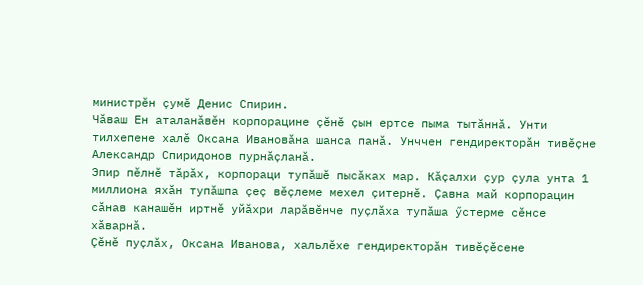министрӗн ҫумӗ Денис Спирин.
Чӑваш Ен аталанӑвӗн корпорацине ҫӗнӗ ҫын ертсе пыма тытӑннӑ. Унти тилхепене халӗ Оксана Ивановӑна шанса панӑ. Унччен гендиректорӑн тивӗҫне Александр Спиридонов пурнӑҫланӑ.
Эпир пӗлнӗ тӑрӑх, корпораци тупӑшӗ пысӑках мар. Кӑҫалхи ҫур ҫула унта 1 миллиона яхӑн тупӑшпа ҫеҫ вӗҫлеме мехел ҫитернӗ. Ҫавна май корпорацин сӑнав канашӗн иртнӗ уйӑхри ларӑвӗнче пуҫлӑха тупӑша ӳстерме сӗнсе хӑварнӑ.
Ҫӗнӗ пуҫлӑх, Оксана Иванова, хальлӗхе гендиректорӑн тивӗҫӗсене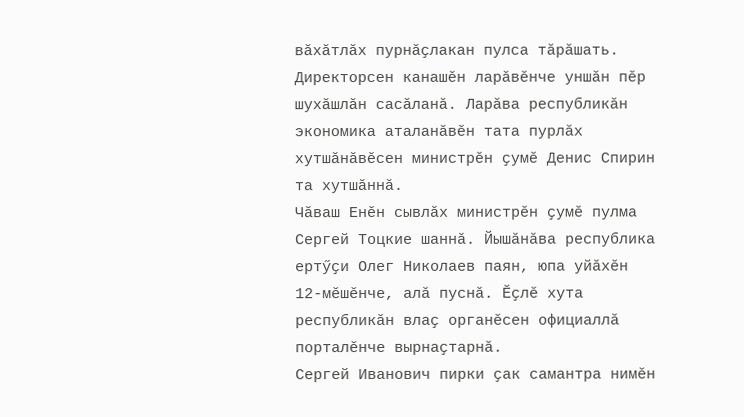вӑхӑтлӑх пурнӑҫлакан пулса тӑрӑшать. Директорсен канашӗн ларӑвӗнче уншӑн пӗр шухӑшлӑн сасӑланӑ. Ларӑва республикӑн экономика аталанӑвӗн тата пурлӑх хутшӑнӑвӗсен министрӗн ҫумӗ Денис Спирин та хутшӑннӑ.
Чӑваш Енӗн сывлӑх министрӗн ҫумӗ пулма Сергей Тоцкие шаннӑ. Йышӑнӑва республика ертӳҫи Олег Николаев паян, юпа уйӑхӗн 12-мӗшӗнче, алӑ пуснӑ. Ӗҫлӗ хута республикӑн влаҫ органӗсен официаллӑ порталӗнче вырнаҫтарнӑ.
Сергей Иванович пирки ҫак самантра нимӗн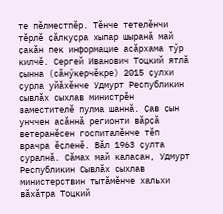те пӗлместпӗр. Тӗнче тетелӗнчи тӗрлӗ ҫӑлкуҫра хыпар шыранӑ май ҫакӑн пек информацие асӑрхама тӳр килчӗ. Сергей Иванович Тоцкий ятлӑ ҫынна (сӑнӳкерчӗкре) 2015 ҫулхи ҫурла уйӑхӗнче Удмурт Республикин сывлӑх сыхлав министрӗн заместителӗ пулма шаннӑ. Ҫав ҫын унччен асӑннӑ регионти вӑрҫӑ ветеранӗсен госпиталӗнче тӗп врачра ӗҫленӗ. Вӑл 1963 ҫулта ҫуралнӑ. Сӑмах май каласан, Удмурт Республикин Сывлӑх сыхлав министерствин тытӑмӗнче хальхи вӑхӑтра Тоцкий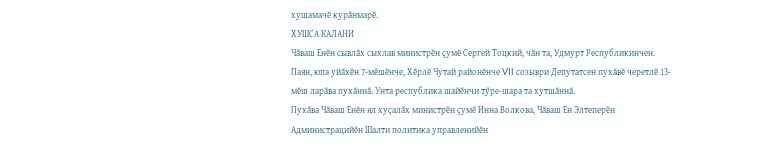хушамачӗ курӑнмарӗ.
ХУШСА КАЛАНИ
Чӑваш Енӗн сывлӑх сыхлав министрӗн ҫумӗ Сергей Тоцкий, чӑн та, Удмурт Республикинчен.
Паян, юпа уйӑхӗн 7-мӗшӗнче, Хӗрлӗ Чутай районӗнче VII созыври Депутатсен пухӑвӗ черетлӗ 13-мӗш ларӑва пухӑннӑ. Унта республика шайӗнчи тӳре-шара та хутшӑннӑ.
Пухӑва Чӑваш Енӗн ял хуҫалӑх министрӗн ҫумӗ Инна Волкова, Чӑваш Ен Элтеперӗн Администрацийӗн Шалти политика управленийӗн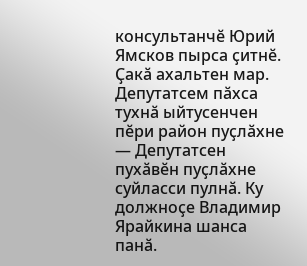консультанчӗ Юрий Ямсков пырса ҫитнӗ. Ҫакӑ ахальтен мар. Депутатсем пӑхса тухнӑ ыйтусенчен пӗри район пуҫлӑхне — Депутатсен пухӑвӗн пуҫлӑхне суйласси пулнӑ. Ку должноҫе Владимир Ярайкина шанса панӑ.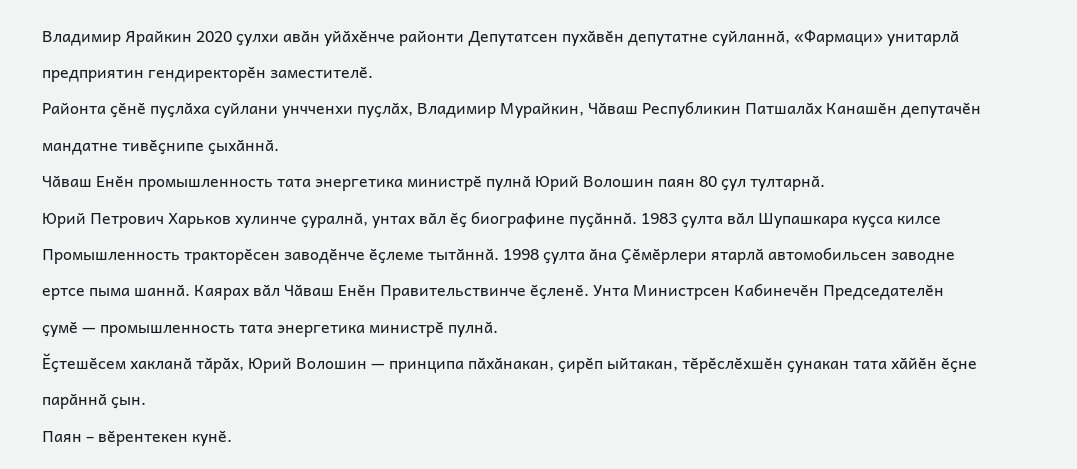Владимир Ярайкин 2020 ҫулхи авӑн уйӑхӗнче районти Депутатсен пухӑвӗн депутатне суйланнӑ, «Фармаци» унитарлӑ предприятин гендиректорӗн заместителӗ.
Районта ҫӗнӗ пуҫлӑха суйлани унчченхи пуҫлӑх, Владимир Мурайкин, Чӑваш Республикин Патшалӑх Канашӗн депутачӗн мандатне тивӗҫнипе ҫыхӑннӑ.
Чӑваш Енӗн промышленность тата энергетика министрӗ пулнӑ Юрий Волошин паян 80 ҫул тултарнӑ.
Юрий Петрович Харьков хулинче ҫуралнӑ, унтах вӑл ӗҫ биографине пуҫӑннӑ. 1983 ҫулта вӑл Шупашкара куҫса килсе Промышленность тракторӗсен заводӗнче ӗҫлеме тытӑннӑ. 1998 ҫулта ӑна Ҫӗмӗрлери ятарлӑ автомобильсен заводне ертсе пыма шаннӑ. Каярах вӑл Чӑваш Енӗн Правительствинче ӗҫленӗ. Унта Министрсен Кабинечӗн Председателӗн ҫумӗ — промышленность тата энергетика министрӗ пулнӑ.
Ӗҫтешӗсем хакланӑ тӑрӑх, Юрий Волошин — принципа пӑхӑнакан, ҫирӗп ыйтакан, тӗрӗслӗхшӗн ҫунакан тата хӑйӗн ӗҫне парӑннӑ ҫын.
Паян – вӗрентекен кунӗ.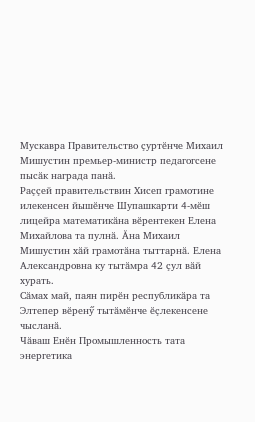Мускавра Правительство ҫуртӗнче Михаил Мишустин премьер-министр педагогсене пысӑк награда панӑ.
Раҫҫей правительствин Хисеп грамотине илекенсен йышӗнче Шупашкарти 4-мӗш лицейра математикӑна вӗрентекен Елена Михайлова та пулнӑ. Ӑна Михаил Мишустин хӑй грамотӑна тыттарнӑ. Елена Александровна ку тытӑмра 42 ҫул вӑй хурать.
Сӑмах май, паян пирӗн республикӑра та Элтепер вӗренӳ тытӑмӗнче ӗҫлекенсене чысланӑ.
Чӑваш Енӗн Промышленность тата энергетика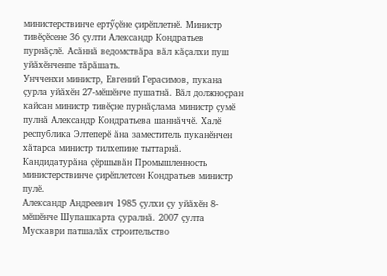министерствинче ертӳҫӗне ҫирӗплетнӗ. Министр тивӗҫӗсене 36 ҫулти Александр Кондратьев пурнӑҫлӗ. Асӑннӑ ведомствӑра вӑл кӑҫалхи пуш уйӑхӗнченпе тӑрӑшать.
Унчченхи министр, Евгений Герасимов, пукана ҫурла уйӑхӗн 27-мӗшӗнче пушатнӑ. Вӑл должноҫран кайсан министр тивӗҫне пурнӑҫлама министр ҫумӗ пулнӑ Александр Кондратьева шаннӑччӗ. Халӗ республика Элтеперӗ ӑна заместитель пуканӗнчен хӑтарса министр тилхепине тыттарнӑ. Кандидатурӑна ҫӗршывӑн Промышленность министерствинче ҫирӗплетсен Кондратьев министр пулӗ.
Александр Андреевич 1985 ҫулхи ҫу уйӑхӗн 8-мӗшӗнче Шупашкарта ҫуралнӑ. 2007 ҫулта Мускаври патшалӑх строительство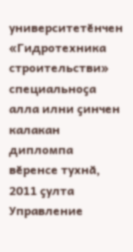университетӗнчен «Гидротехника строительстви» специальноҫа алла илни ҫинчен калакан дипломпа вӗренсе тухнӑ, 2011 ҫулта Управление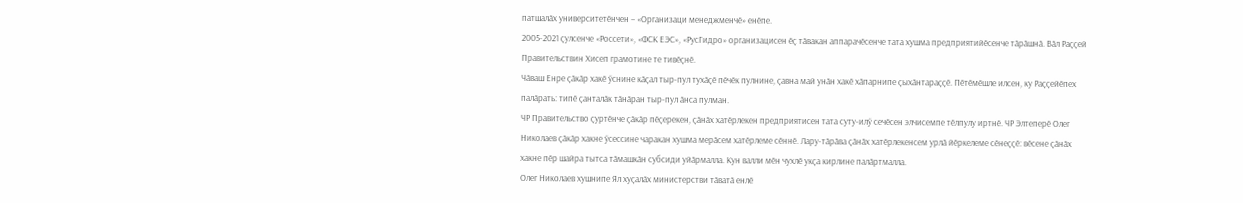патшалӑх университетӗнчен – «Организаци менеджменчӗ» енӗпе.
2005-2021 ҫулсенче «Россети», «ФСК ЕЭС», «РусГидро» организацисен ӗҫ тӑвакан аппарачӗсенче тата хушма предприятийӗсенче тӑрӑшнӑ. Вӑл Раҫҫей Правительствин Хисеп грамотине те тивӗҫнӗ.
Чӑваш Енре ҫӑкӑр хакӗ ӳснине кӑҫал тыр-пул тухӑҫӗ пӗчӗк пулнине, ҫавна май унӑн хакӗ хӑпарнипе ҫыхӑнтараҫҫӗ. Пӗтӗмӗшле илсен, ку Раҫҫейӗпех палӑрать: типӗ ҫанталӑк тӑнӑран тыр-пул ӑнса пулман.
ЧР Правительство ҫуртӗнче ҫӑкӑр пӗҫерекен, ҫӑнӑх хатӗрлекен предприятисен тата суту-илӳ сечӗсен элчисемпе тӗлпулу иртнӗ. ЧР Элтеперӗ Олег Николаев ҫӑкӑр хакне ӳсессине чаракан хушма мерӑсем хатӗрлеме сӗннӗ. Лару-тӑрӑва ҫӑнӑх хатӗрлекенсем урлӑ йӗркелеме сӗнеҫҫӗ: вӗсене ҫӑнӑх хакне пӗр шайра тытса тӑмашкӑн субсиди уйӑрмалла. Кун валли мӗн чухлӗ укҫа кирлине палӑртмалла.
Олег Николаев хушнипе Ял хуҫалӑх министерстви тӑватӑ енлӗ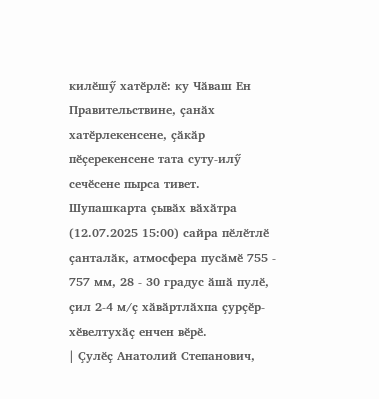килӗшӳ хатӗрлӗ: ку Чӑваш Ен Правительствине, ҫанӑх хатӗрлекенсене, ҫӑкӑр пӗҫерекенсене тата суту-илӳ сечӗсене пырса тивет.
Шупашкарта ҫывӑх вӑхӑтра (12.07.2025 15:00) сайра пӗлӗтлӗ ҫанталӑк, атмосфера пусӑмӗ 755 - 757 мм, 28 - 30 градус ӑшӑ пулӗ, ҫил 2-4 м/ҫ хӑвӑртлӑхпа ҫурҫӗр-хӗвелтухӑҫ енчен вӗрӗ.
| Ҫулӗҫ Анатолий Степанович,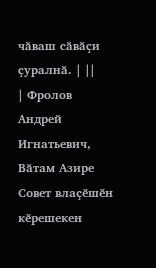чӑваш сӑвӑҫи ҫуралнӑ. | ||
| Фролов Андрей Игнатьевич, Вӑтам Азире Совет влаҫӗшӗн кӗрешекен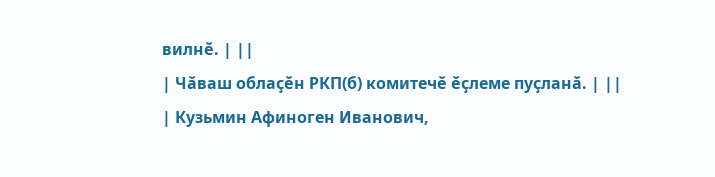вилнӗ. | ||
| Чӑваш облаҫӗн РКП(б) комитечӗ ӗҫлеме пуҫланӑ. | ||
| Кузьмин Афиноген Иванович,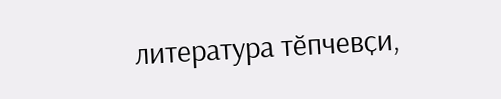литература тӗпчевҫи,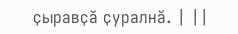ҫыравҫӑ ҫуралнӑ. | ||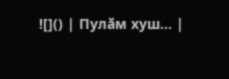![]() | Пулӑм хуш... |